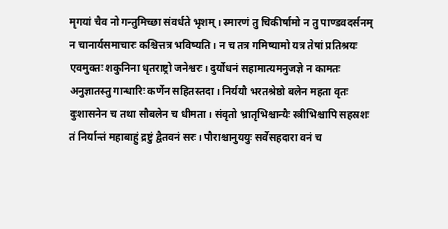मृगयां चैव नो गन्तुमिच्छा संवर्धते भृशम्। स्मारणं तु चिकीर्षामो न तु पाण्डवदर्सनम्
न चानार्यसमाचारः कश्चित्तत्र भविष्यति। न च तत्र गमिष्यामो यत्र तेषां प्रतिश्रयः
एवमुक्तः शकुनिना धृतराष्ट्रो जनेश्वरः। दुर्योधनं सहामात्यमनुजज्ञे न कामतः
अनुज्ञातस्तु गान्धारिः कर्णेन सहितस्तदा। निर्ययौ भरतश्रेष्ठो बलेन महता वृतः
दुःशासनेन च तथा सौबलेन च धीमता। संवृतो भ्रातृभिश्चान्यैः स्त्रीभिश्चापि सहस्रशः
तं निर्यान्तं महाबाहुं द्रष्टुं द्वैतवनं सरः। पौराश्चानुययुः सर्वेसहदारा वनं च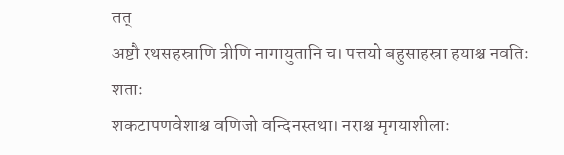तत्
अष्टौ रथसहस्राणि त्रीणि नागायुतानि च। पत्तयो बहुसाहस्रा हयाश्च नवतिः शताः
शकटापणवेशाश्च वणिजो वन्दिनस्तथा। नराश्च मृगयाशीलाः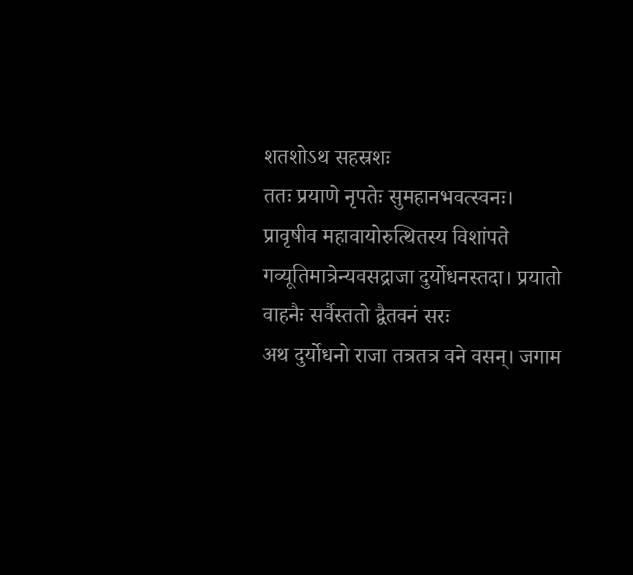शतशोऽथ सहस्रशः
ततः प्रयाणे नृपतेः सुमहानभवत्स्वनः। प्रावृषीव महावायोरुत्थितस्य विशांपते
गव्यूतिमात्रेन्यवसद्राजा दुर्योधनस्तदा। प्रयातो वाहनैः सर्वैस्ततो द्वैतवनं सरः
अथ दुर्योधनो राजा तत्रतत्र वने वसन्। जगाम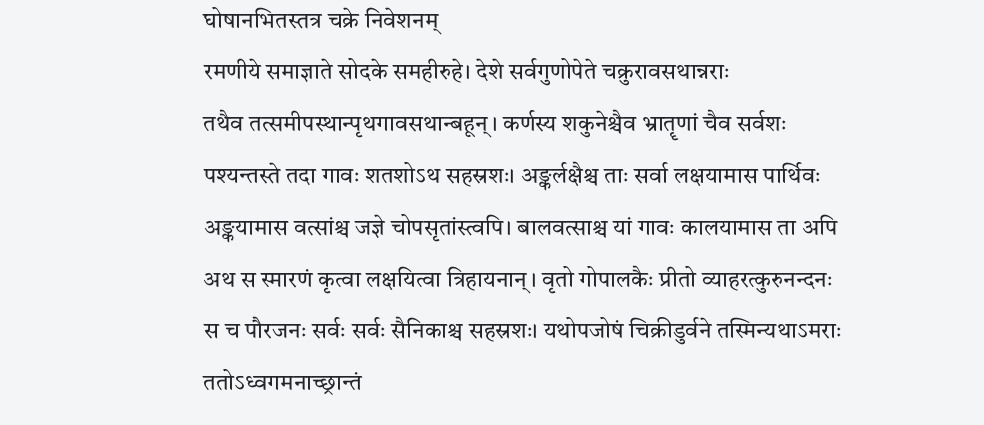घोषानभितस्तत्र चक्रे निवेशनम्
रमणीये समाज्ञाते सोदके समहीरुहे। देशे सर्वगुणोपेते चक्रुरावसथान्नराः
तथैव तत्समीपस्थान्पृथगावसथान्बहून्। कर्णस्य शकुनेश्चैव भ्रातॄणां चैव सर्वशः
पश्यन्तस्ते तदा गावः शतशोऽथ सहस्रशः। अङ्कर्लक्षैश्च ताः सर्वा लक्षयामास पार्थिवः
अङ्कयामास वत्सांश्च जज्ञे चोपसृतांस्त्वपि। बालवत्साश्च यां गावः कालयामास ता अपि
अथ स स्मारणं कृत्वा लक्षयित्वा त्रिहायनान्। वृतो गोपालकैः प्रीतो व्याहरत्कुरुनन्दनः
स च पौरजनः सर्वः सर्वः सैनिकाश्च सहस्रशः। यथोपजोषं चिक्रीडुर्वने तस्मिन्यथाऽमराः
ततोऽध्वगमनाच्छ्रान्तं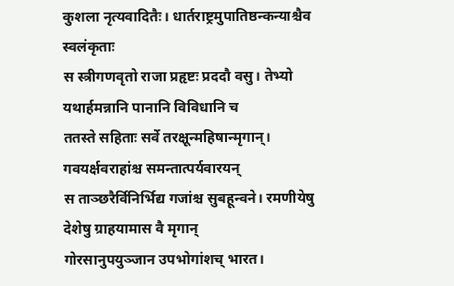कुशला नृत्यवादितैः। धार्तराष्ट्रमुपातिष्ठन्कन्याश्चैव स्वलंकृताः
स स्त्रीगणवृतो राजा प्रहृष्टः प्रददौ वसु। तेभ्यो यथार्हमन्नानि पानानि विविधानि च
ततस्ते सहिताः सर्वे तरक्षून्महिषान्मृगान्। गवयर्क्षवराहांश्च समन्तात्पर्यवारयन्
स ताञ्छरैर्विनिर्भिद्य गजांश्च सुबहून्वने। रमणीयेषु देशेषु ग्राहयामास वै मृगान्
गोरसानुपयुञ्जान उपभोगांशच् भारत।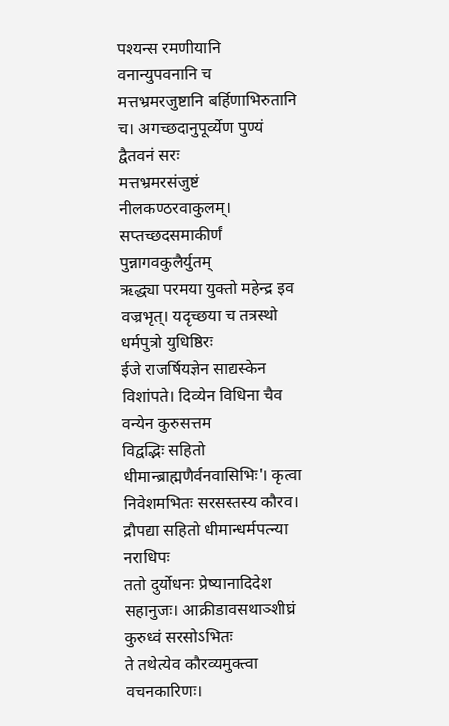पश्यन्स रमणीयानि वनान्युपवनानि च
मत्तभ्रमरजुष्टानि बर्हिणाभिरुतानि च। अगच्छदानुपूर्व्येण पुण्यं द्वैतवनं सरः
मत्तभ्रमरसंजुष्टं नीलकण्ठरवाकुलम्। सप्तच्छदसमाकीर्णं पुन्नागवकुलैर्युतम्
ऋद्ध्या परमया युक्तो महेन्द्र इव वज्रभृत्। यदृच्छया च तत्रस्थो धर्मपुत्रो युधिष्ठिरः
ईजे राजर्षियज्ञेन साद्यस्केन विशांपते। दिव्येन विधिना चैव वन्येन कुरुसत्तम
विद्वद्भिः सहितो धीमान्ब्राह्मणैर्वनवासिभिः'। कृत्वा निवेशमभितः सरसस्तस्य कौरव। द्रौपद्या सहितो धीमान्धर्मपत्न्या नराधिपः
ततो दुर्योधनः प्रेष्यानादिदेश सहानुजः। आक्रीडावसथाञ्शीघ्रं कुरुध्वं सरसोऽभितः
ते तथेत्येव कौरव्यमुक्त्वा वचनकारिणः।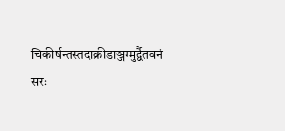चिकीर्षन्तस्तदाक्रीडाञ्जग्मुर्द्वैतवनं सरः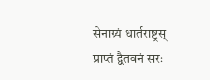सेनाग्र्यं धार्तराष्ट्रस् प्राप्तं द्वैतवनं सरः